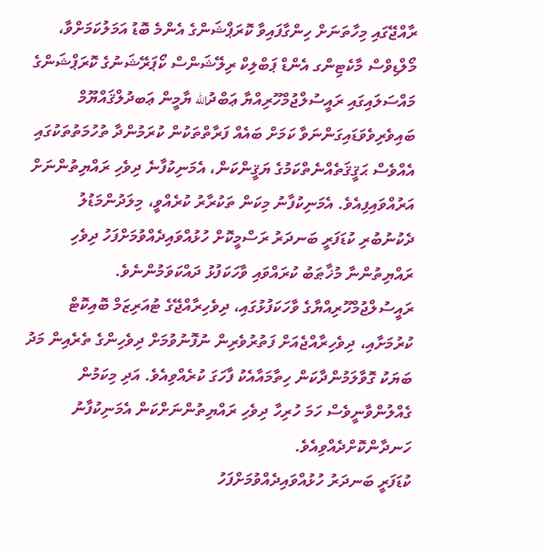ރާއްޖޭގައި މިހާތަނަށް ހިންގާފައިވާ ކޮރަޕްޝަންގެ އެންމެ ބޮޑު އަމަލުކަމަށްވާ، މޯލްޑިވްސް މާކެޓިންގ އެންޑް ޕަބްލިކް ރިލޭޝަންސް ކޯޕަރޭޝަނުގެ ކޮރަޕްޝަންގެ މައްސަލައިގައި ރައީސުލްޖުމްހޫރިއްޔާ ޢަބްދުالله ޔާމީން ޢަބދުލްޤައްޔޫމް ބައިވެރިވެވަޑައިގަންނަވާ ކަމަށް ބައެއް ފަރާތްތަކުން ކުރަމުންދާ ތުހުމަތުތަކުގައި އެއްވެސް ޙަޤީޤަތެއްނެތްކަމުގެ ޔަޤީންކަން، އެމަނިކުފާނެ ދިވެހި ރައްޔިތުންނަށް އަރުއްވައިފިއެވެ. އެމަނިކުފާނު މިކަން ތަކުރާރު ކުރެއްވީ، މިލަދުންމަޑުލު ދެކުނުބުރި ކުޑަފަރީ ބަނދަރު ރަސްމީކޮށް ހުޅުއްވައިދެއްވުމަށްފަހު ދިވެހި ރައްޔިތުންނާ މުޚާޠަބު ކުރައްވައި ވާހަކަފުޅު ދައްކަވަމުންނެވެ.
ރައީސުލްޖުމްހޫރިއްޔާގެ ވާހަކަފުޅުގައި، ދިވެހިރާއްޖޭގެ ޓުއަރިޒަމް ބޮއިކޮޓް ކުރުމަށާއި، ދިވެހިރާއްޖެއަށް ފަތުރުވެރިން ނުފޮނުވުމަށް ދިވެހިންގެ ތެރެއިން މަދު ބަޔަކު ގޮވާލަމުންދާކަން ހިތާމައާއެކު ފާހަގަ ކުރެއްވިއެވެ. އަދި މިކަމުން ގެއްލުންވާނީވެސް ހަމަ ހުރިހާ ދިވެހި ރައްޔިތުންނަށްކަން އެމަނިކުފާނު ހަނދާންކޮށްދެއްވިއެވެ.
ކުޑަފަރީ ބަނދަރު ހުޅުއްވައިދެއްވުމަށްފަހު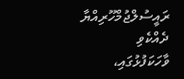ރައީސުލްޖުމްހޫރިއްޔާ ދެއްކެވި ވާހަކަފުޅުގައި،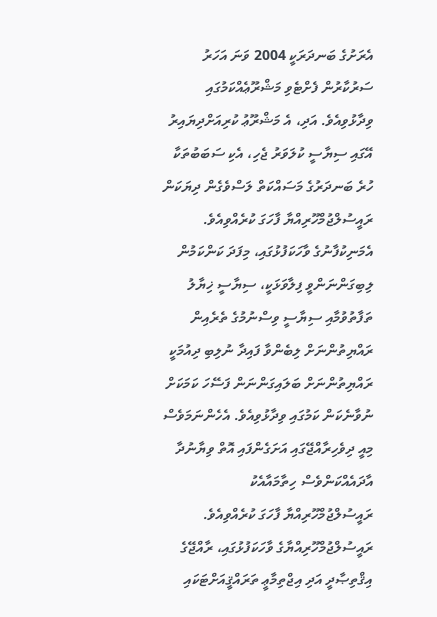އެރަށުގެ ބަނދަރަކީ 2004 ވަނަ އަހަރު ސަރުކާރުން ފެށްޓެވި މަޝްރޫޢެއްކަމުގައި ވިދާޅުވިއެވެ. އަދި، އެ މަޝްރޫޢު ކުރިއަށްދިޔައިރު އޭގައި ސިޔާސީ ކުލަވަރު ޖެހި، އެކި ސަބަބުތަކާ ހުރެ ބަނދަރުގެ މަސައްކަތް ލަސްވެގެން ދިޔަކަން ރައީސުލްޖުމްހޫރިއްޔާ ފާހަގަ ކުރެއްވިއެވެ. އެމަނިކުފާނުގެ ވާހަކަފުޅުގައި، މިފަދަ ކަންކަމުން ލިބިގަންނަންވީ ފިލާވަޅަކީ، ސިޔާސީ ޚިޔާލު ތަފާތުވުމާއި ސިޔާސީ ވިސްނުމުގެ ތެރެއިން ރައްޔިތުންނަށް ލިބެންވާ ފައިދާ ނުލިބި ދިއުމަކީ ރައްޔިތުންނަށް ބަލައިގަންނަން ފަސޭހަ ކަމަކަށް ނުވާނެކަން ކަމުގައި ވިދާޅުވިއެވެ. އެހެންނަމަވެސް މިއީ ދިވެހިރާއްޖޭގައި އަށަގެންފައި އޮތް ވިޔާނުދާ އާދައެއްކަންވެސް ހިތާމައާއެކު ރައީސުލްޖުމްހޫރިއްޔާ ފާހަގަ ކުރެއްވިއެވެ.
ރައީސުލްޖުމްހޫރިއްޔާގެ ވާހަކަފުޅުގައި، ރާއްޖޭގެ އިޤްތިޞާދީ އަދި އިޖްތިމާޢީ ތަރައްޤީއަށްޓަކައި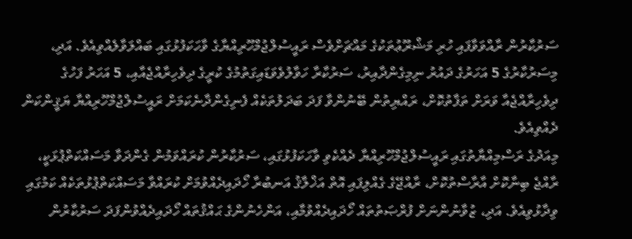ސަރުކާރުން ރާއްވަވާފައި ހުރި މަޝްރޫޢުތަކުގެ މައްޗަށްވެސް ރައީސުލްޖުމްހޫރިއްޔާގެ ވާހަކަފުޅުގައި ބައްލަވާލެއްވިއެވެ. އަދި، މިސަރުކާރުގެ 5 އަހަރުގެ ދައުރު ނިމިގެންދާއިރު، ސަރުކާރާ ހަވާލުވެވަޑައިގަތުމުގެ ކުރީގެ ދިވެހިރާއްޖެއާއި، 5 އަހަރު ފަހުގެ ދިވެހިރާއްޖެއާ ވަރަށް ތަފާތުކޮށް، ރައްޔިތުން ބޭނުންވާ ފަދަ ބަދަލުތަކެއް ފެނިގެންދާނެކަމަށް ރައީސުލްޖުމްހޫރިއްޔާ ޔަޤީންކަން ދެއްވިއެވެ.
މިއަދުގެ ރަސްމިއްޔާތުގައި ރައީސުލްޖުމްހޫރިއްޔާ ދެއްކެވި ވާހަކަފުޅުގައި، ސަރުކާރުން ކުރައްވަމުން ގެންދަވާ މަސައްކަތްޕުޅަކީ، ރާއްޖެ ބިނާކޮށް އާރާސްތުކޮށް، ރާއްޖޭގެ ގެއްލިފައި އޮތް އަޚްލާޤު އަނބުރާ ހޯދައިދެއްވުމަށް ކުރައްވާ މަސައްކަތްޕުޅުތަކެއް ކަމުގައި ވިދާޅުވިއެވެ. އަދި، ޒުވާނުންނަށް ފުރްޞަތުތައް ހޯދައިދެއްވުމާއި، އަންހެނުންގެ ޙައްޤުތައް ހޯދައިދެއްވުންފަދަ ސަރުކާރުން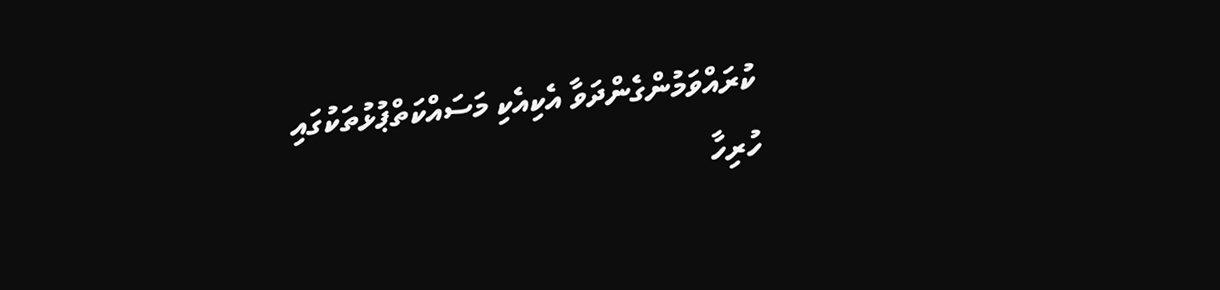ކުރައްވަމުންގެންދަވާ އެކިއެކި މަސައްކަތްޕުޅުތަކުގައި ހުރިހާ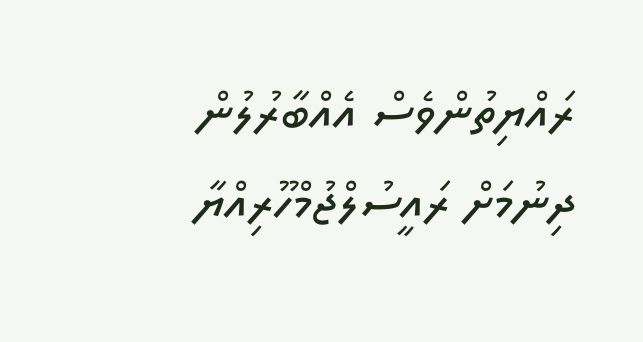ރައްޔިތުންވެސް އެއްބާރުލުން ދިނުމަށް ރައީސުލްޖުމްހޫރިއްޔާ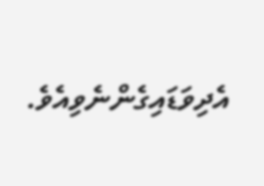އެދިވަޑައިގެންނެވިއެވެ.